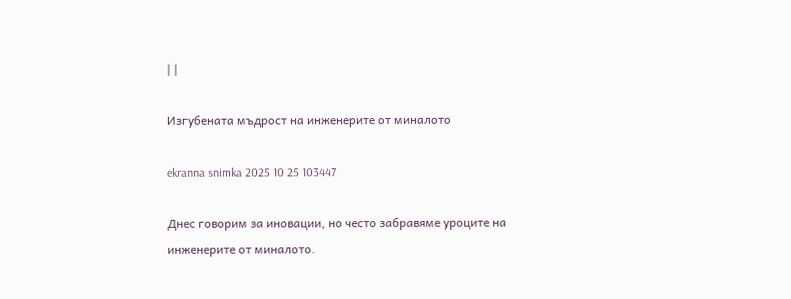| |

Изгубената мъдрост на инженерите от миналото

ekranna snimka 2025 10 25 103447

Днес говорим за иновации, но често забравяме уроците на инженерите от миналото.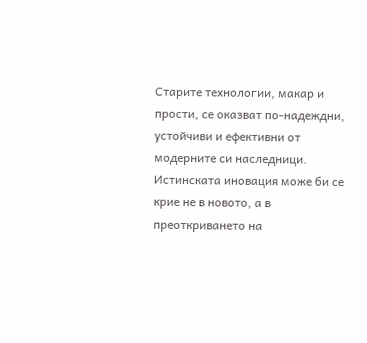Старите технологии, макар и прости, се оказват по-надеждни, устойчиви и ефективни от модерните си наследници. Истинската иновация може би се крие не в новото, а в преоткриването на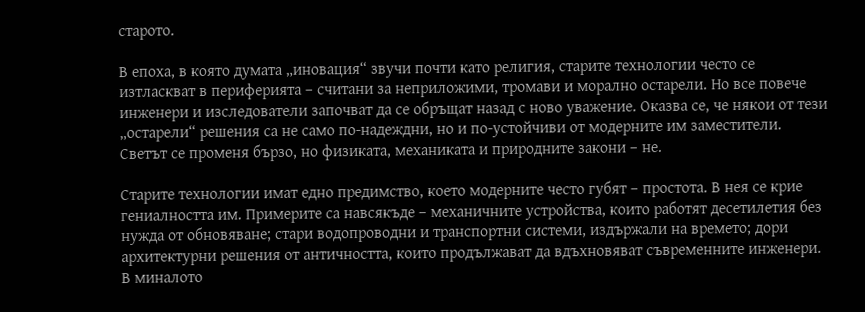старото.

В епоха, в която думата „иновация“ звучи почти като религия, старите технологии често се изтласкват в периферията – считани за неприложими, тромави и морално остарели. Но все повече инженери и изследователи започват да се обръщат назад с ново уважение. Оказва се, че някои от тези „остарели“ решения са не само по-надеждни, но и по-устойчиви от модерните им заместители. Светът се променя бързо, но физиката, механиката и природните закони – не.

Старите технологии имат едно предимство, което модерните често губят – простота. В нея се крие гениалността им. Примерите са навсякъде – механичните устройства, които работят десетилетия без нужда от обновяване; стари водопроводни и транспортни системи, издържали на времето; дори архитектурни решения от античността, които продължават да вдъхновяват съвременните инженери. В миналото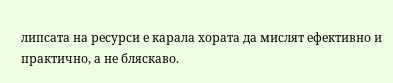липсата на ресурси е карала хората да мислят ефективно и практично, а не бляскаво.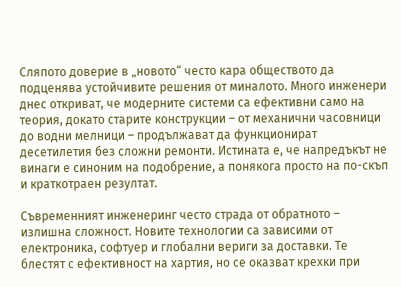Сляпото доверие в „новото“ често кара обществото да подценява устойчивите решения от миналото. Много инженери днес откриват, че модерните системи са ефективни само на теория, докато старите конструкции – от механични часовници до водни мелници – продължават да функционират десетилетия без сложни ремонти. Истината е, че напредъкът не винаги е синоним на подобрение, а понякога просто на по-скъп и краткотраен резултат.

Съвременният инженеринг често страда от обратното – излишна сложност. Новите технологии са зависими от електроника, софтуер и глобални вериги за доставки. Те блестят с ефективност на хартия, но се оказват крехки при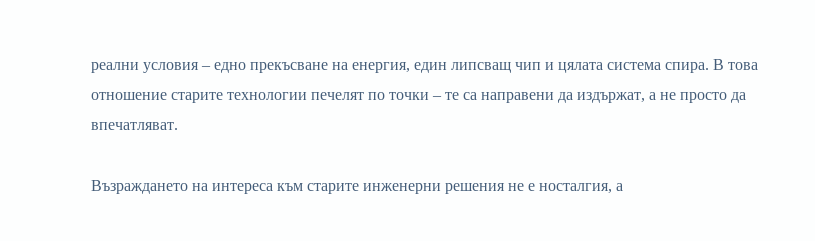реални условия – едно прекъсване на енергия, един липсващ чип и цялата система спира. В това отношение старите технологии печелят по точки – те са направени да издържат, а не просто да впечатляват.

Възраждането на интереса към старите инженерни решения не е носталгия, а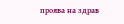проява на здрав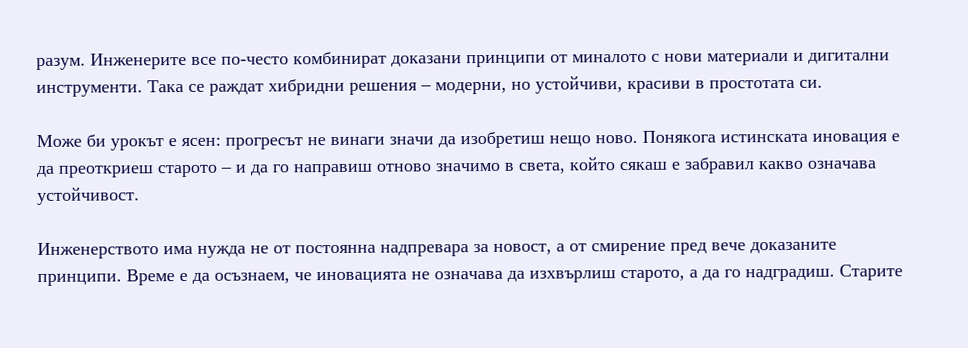разум. Инженерите все по-често комбинират доказани принципи от миналото с нови материали и дигитални инструменти. Така се раждат хибридни решения – модерни, но устойчиви, красиви в простотата си.

Може би урокът е ясен: прогресът не винаги значи да изобретиш нещо ново. Понякога истинската иновация е да преоткриеш старото – и да го направиш отново значимо в света, който сякаш е забравил какво означава устойчивост.

Инженерството има нужда не от постоянна надпревара за новост, а от смирение пред вече доказаните принципи. Време е да осъзнаем, че иновацията не означава да изхвърлиш старото, а да го надградиш. Старите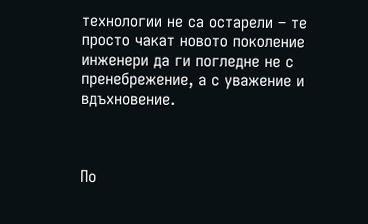технологии не са остарели – те просто чакат новото поколение инженери да ги погледне не с пренебрежение, а с уважение и вдъхновение.



По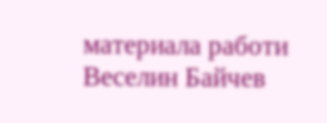материала работи Веселин Байчев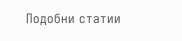Подобни статии